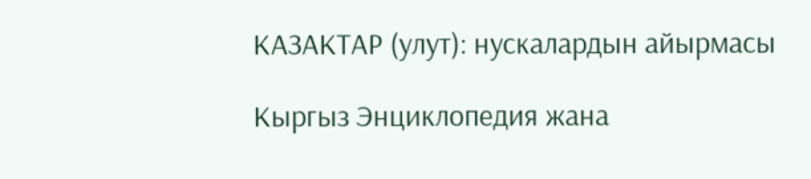КАЗАКТАР (улут): нускалардын айырмасы

Кыргыз Энциклопедия жана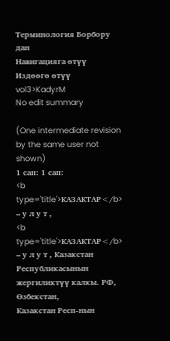Терминология Борбору дан
Навигацияга өтүү Издөөгө өтүү
vol3>KadyrM
No edit summary

(One intermediate revision by the same user not shown)
1 сап: 1 сап:
<b type='title'>КАЗАКТАР</b> – у л у т ,
<b type='title'>КАЗАКТАР</b> – у л у т , Казакстан Республикасынын жергиликтүү калкы. РФ, Өзбекстан,
Казакстан Респ-нын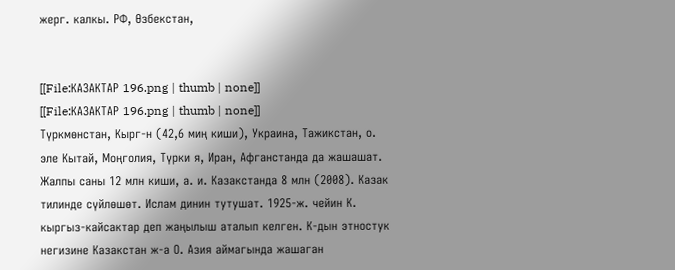жерг. калкы. РФ, Өзбекстан,


[[File:КАЗАКТАР 196.png | thumb | none]]
[[File:КАЗАКТАР 196.png | thumb | none]]
Түркмөнстан, Кырг-н (42,6 миң киши), Украина, Тажикстан, о. эле Кытай, Моңголия, Түрки я, Иран, Афганстанда да жашашат. Жалпы саны 12 млн киши, а. и. Казакстанда 8 млн (2008). Казак тилинде сүйлөшөт. Ислам динин тутушат. 1925-ж. чейин К. кыргыз-кайсактар деп жаңылыш аталып келген. К-дын этностук негизине Казакстан ж-а О. Азия аймагында жашаган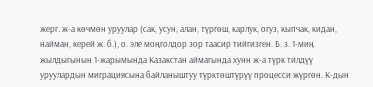жерг. ж-а көчмөн уруулар (сак, усун, алан, түргөш, карлук, огуз, кыпчак, кидан, найман, керей ж. б.), о. эле моңголдор зор таасир тийгизген. Б. з. 1-миң жылдыгынын 1-жарымында Казакстан аймагында хунн ж-а түрк тилдүү уруулардын миграциясына байланыштуу түрктөштүрүү процесси жүргөн. К-дын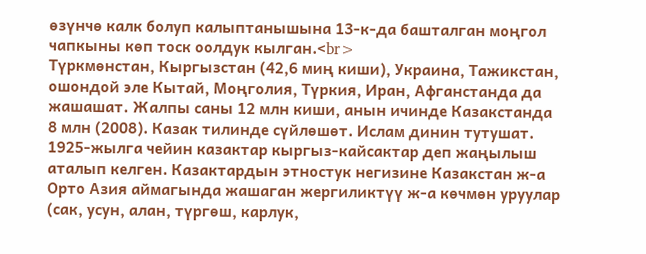өзүнчө калк болуп калыптанышына 13-к-да башталган моңгол чапкыны көп тоск оолдук кылган.<br>
Түркмөнстан, Кыргызстан (42,6 миң киши), Украина, Тажикстан, ошондой эле Кытай, Моңголия, Түркия, Иран, Афганстанда да жашашат. Жалпы саны 12 млн киши, анын ичинде Казакстанда 8 млн (2008). Казак тилинде сүйлөшөт. Ислам динин тутушат. 1925-жылга чейин казактар кыргыз-кайсактар деп жаңылыш аталып келген. Казактардын этностук негизине Казакстан ж-а Орто Азия аймагында жашаган жергиликтүү ж-а көчмөн уруулар (сак, усун, алан, түргөш, карлук,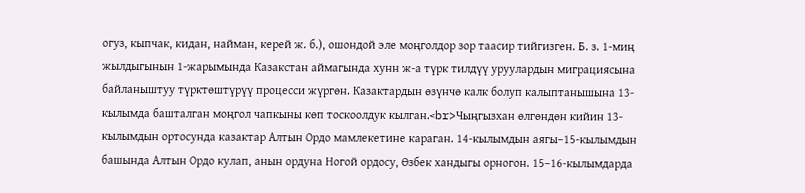огуз, кыпчак, кидан, найман, керей ж. б.), ошондой эле моңголдор зор таасир тийгизген. Б. з. 1-миң жылдыгынын 1-жарымында Казакстан аймагында хунн ж-а түрк тилдүү уруулардын миграциясына байланыштуу түрктөштүрүү процесси жүргөн. Казактардын өзүнчө калк болуп калыптанышына 13-кылымда башталган моңгол чапкыны көп тоскоолдук кылган.<br>Чыңгызхан өлгөндөн кийин 13-кылымдын ортосунда казактар Алтын Ордо мамлекетине караган. 14-кылымдын аягы–15-кылымдын башында Алтын Ордо кулап, анын ордуна Ногой ордосу, Өзбек хандыгы орногон. 15–16-кылымдарда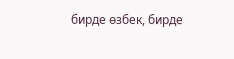бирде өзбек, бирде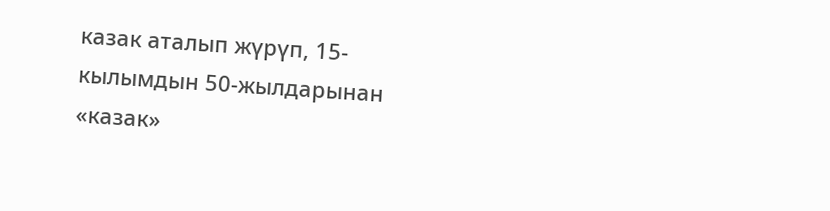казак аталып жүрүп, 15-кылымдын 50-жылдарынан «казак»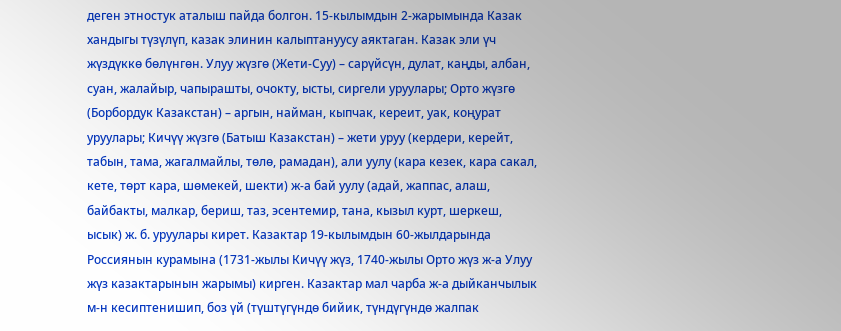деген этностук аталыш пайда болгон. 15-кылымдын 2-жарымында Казак хандыгы түзүлүп, казак элинин калыптануусу аяктаган. Казак эли үч жүздүккө бөлүнгөн. Улуу жүзгө (Жети-Суу) – сарүйсүн, дулат, каңды, албан, суан, жалайыр, чапырашты, очокту, ысты, сиргели уруулары; Орто жүзгө (Борбордук Казакстан) – аргын, найман, кыпчак, кереит, уак, коңурат уруулары; Кичүү жүзгө (Батыш Казакстан) – жети уруу (кердери, керейт, табын, тама, жагалмайлы, төлө, рамадан), али уулу (кара кезек, кара сакал, кете, төрт кара, шөмекей, шекти) ж-а бай уулу (адай, жаппас, алаш, байбакты, малкар, бериш, таз, эсентемир, тана, кызыл курт, шеркеш, ысык) ж. б. уруулары кирет. Казактар 19-кылымдын 60-жылдарында Россиянын курамына (1731-жылы Кичүү жүз, 1740-жылы Орто жүз ж-а Улуу жүз казактарынын жарымы) кирген. Казактар мал чарба ж-а дыйканчылык м-н кесиптенишип, боз үй (түштүгүндө бийик, түндүгүндө жалпак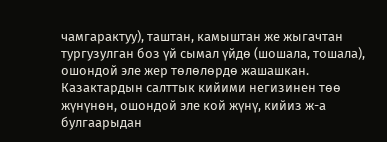чамгарактуу), таштан, камыштан же жыгачтан тургузулган боз үй сымал үйдө (шошала, тошала), ошондой эле жер төлөлөрдө жашашкан. Казактардын салттык кийими негизинен төө жүнүнөн, ошондой эле кой жүнү, кийиз ж-а булгаарыдан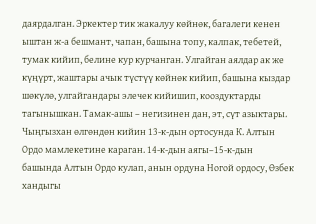даярдалган. Эркектер тик жакалуу көйнөк, багалеги кенен ыштан ж-а бешмант, чапан, башына топу, калпак, тебетей, тумак кийип, белине кур курчанган. Улгайган аялдар ак же күңүрт, жаштары ачык түстүү көйнөк кийип, башына кыздар шөкүлө, улгайгандары элечек кийишип, кооздуктарды тагынышкан. Тамак-ашы – негизинен дан, эт, сүт азыктары.
Чыңгызхан өлгөндөн кийин 13-к-дын ортосунда К. Алтын Ордо мамлекетине караган. 14-к-дын аягы–15-к-дын башында Алтын Ордо кулап, анын ордуна Ногой ордосу, Өзбек хандыгы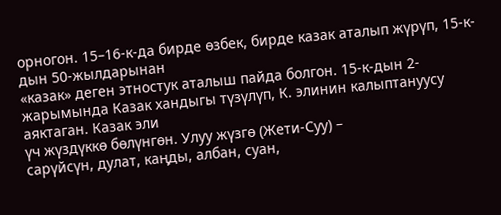орногон. 15–16-к-да бирде өзбек, бирде казак аталып жүрүп, 15-к-дын 50-жылдарынан
«казак» деген этностук аталыш пайда болгон. 15-к-дын 2-жарымында Казак хандыгы түзүлүп, К. элинин калыптануусу аяктаган. Казак эли
үч жүздүккө бөлүнгөн. Улуу жүзгө (Жети-Суу) –
сарүйсүн, дулат, каңды, албан, суан,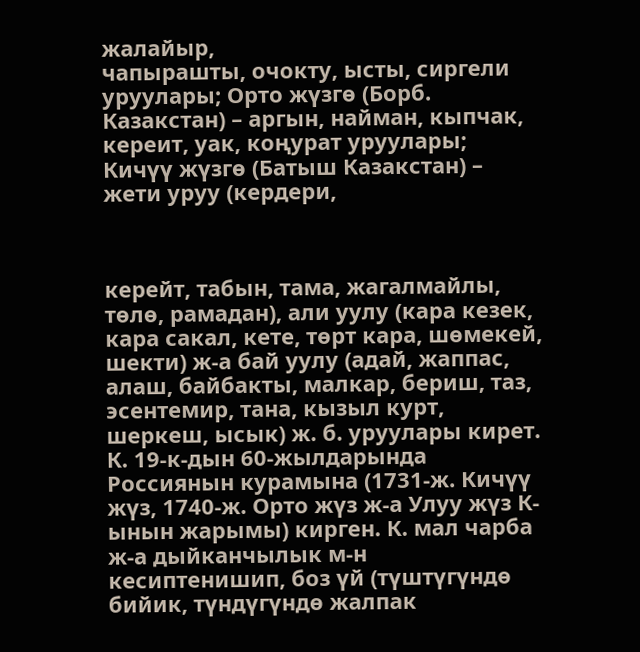жалайыр,
чапырашты, очокту, ысты, сиргели уруулары; Орто жүзгө (Борб. Казакстан) – аргын, найман, кыпчак, кереит, уак, коңурат уруулары; Кичүү жүзгө (Батыш Казакстан) – жети уруу (кердери,



керейт, табын, тама, жагалмайлы, төлө, рамадан), али уулу (кара кезек, кара сакал, кете, төрт кара, шөмекей, шекти) ж-а бай уулу (адай, жаппас, алаш, байбакты, малкар, бериш, таз, эсентемир, тана, кызыл курт, шеркеш, ысык) ж. б. уруулары кирет. К. 19-к-дын 60-жылдарында Россиянын курамына (1731-ж. Кичүү жүз, 1740-ж. Орто жүз ж-а Улуу жүз К-ынын жарымы) кирген. К. мал чарба ж-а дыйканчылык м-н кесиптенишип, боз үй (түштүгүндө бийик, түндүгүндө жалпак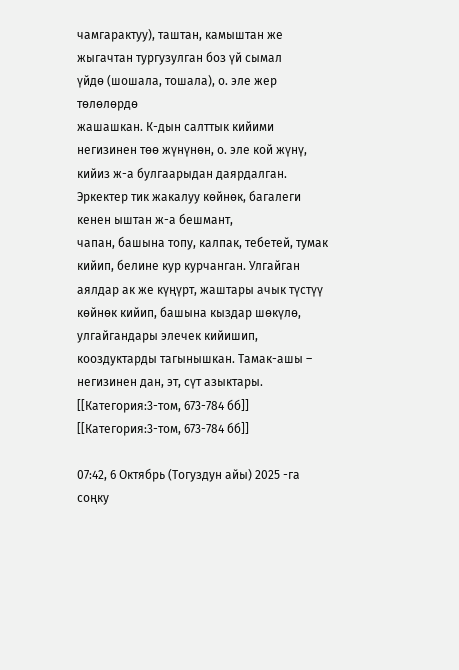чамгарактуу), таштан, камыштан же жыгачтан тургузулган боз үй сымал
үйдө (шошала, тошала), о. эле жер төлөлөрдө
жашашкан. К-дын салттык кийими негизинен төө жүнүнөн, о. эле кой жүнү, кийиз ж-а булгаарыдан даярдалган. Эркектер тик жакалуу көйнөк, багалеги кенен ыштан ж-а бешмант,
чапан, башына топу, калпак, тебетей, тумак кийип, белине кур курчанган. Улгайган аялдар ак же күңүрт, жаштары ачык түстүү көйнөк кийип, башына кыздар шөкүлө, улгайгандары элечек кийишип, кооздуктарды тагынышкан. Тамак-ашы – негизинен дан, эт, сүт азыктары.
[[Категория:3-том, 673-784 бб]]
[[Категория:3-том, 673-784 бб]]

07:42, 6 Октябрь (Тогуздун айы) 2025 -га соңку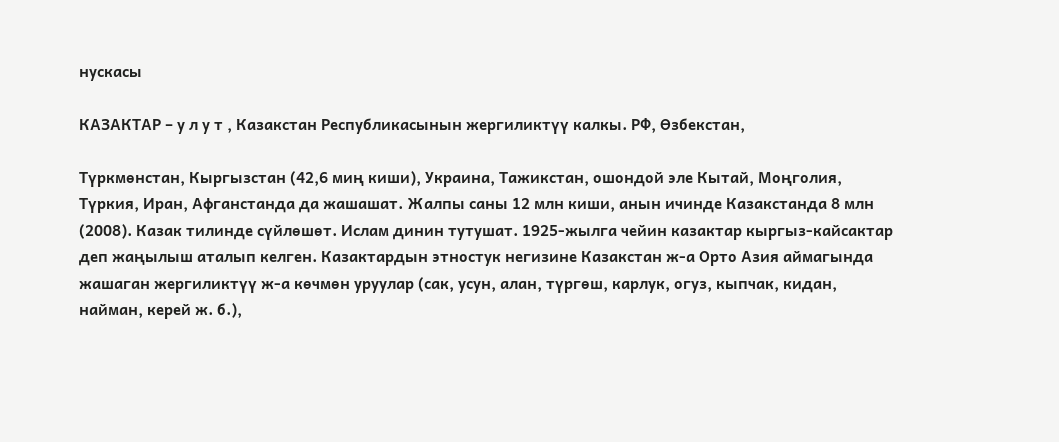нускасы

КАЗАКТАР – у л у т , Казакстан Республикасынын жергиликтүү калкы. РФ, Өзбекстан,

Түркмөнстан, Кыргызстан (42,6 миң киши), Украина, Тажикстан, ошондой эле Кытай, Моңголия, Түркия, Иран, Афганстанда да жашашат. Жалпы саны 12 млн киши, анын ичинде Казакстанда 8 млн (2008). Казак тилинде сүйлөшөт. Ислам динин тутушат. 1925-жылга чейин казактар кыргыз-кайсактар деп жаңылыш аталып келген. Казактардын этностук негизине Казакстан ж-а Орто Азия аймагында жашаган жергиликтүү ж-а көчмөн уруулар (сак, усун, алан, түргөш, карлук, огуз, кыпчак, кидан, найман, керей ж. б.),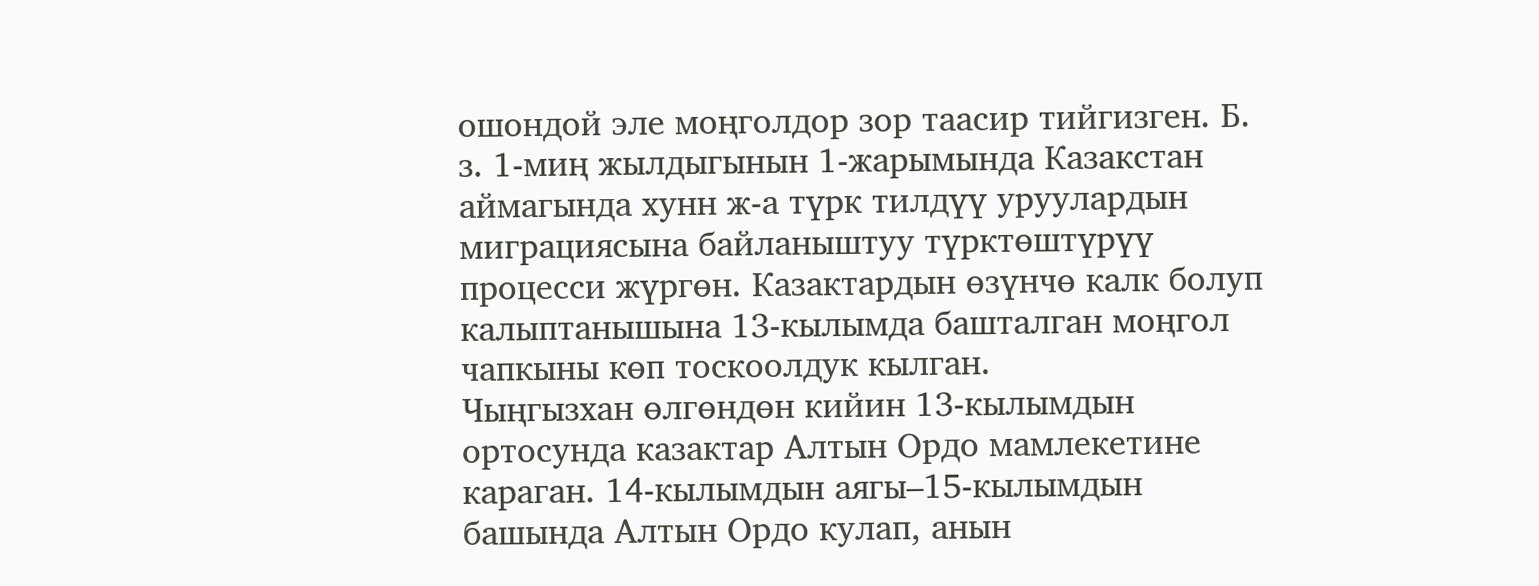ошондой эле моңголдор зор таасир тийгизген. Б. з. 1-миң жылдыгынын 1-жарымында Казакстан аймагында хунн ж-а түрк тилдүү уруулардын миграциясына байланыштуу түрктөштүрүү процесси жүргөн. Казактардын өзүнчө калк болуп калыптанышына 13-кылымда башталган моңгол чапкыны көп тоскоолдук кылган.
Чыңгызхан өлгөндөн кийин 13-кылымдын ортосунда казактар Алтын Ордо мамлекетине караган. 14-кылымдын аягы–15-кылымдын башында Алтын Ордо кулап, анын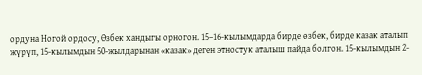ордуна Ногой ордосу, Өзбек хандыгы орногон. 15–16-кылымдарда бирде өзбек, бирде казак аталып жүрүп, 15-кылымдын 50-жылдарынан «казак» деген этностук аталыш пайда болгон. 15-кылымдын 2-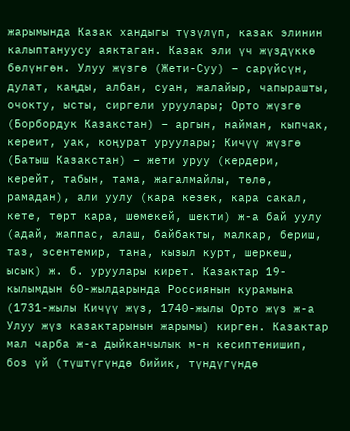жарымында Казак хандыгы түзүлүп, казак элинин калыптануусу аяктаган. Казак эли үч жүздүккө бөлүнгөн. Улуу жүзгө (Жети-Суу) – сарүйсүн, дулат, каңды, албан, суан, жалайыр, чапырашты, очокту, ысты, сиргели уруулары; Орто жүзгө (Борбордук Казакстан) – аргын, найман, кыпчак, кереит, уак, коңурат уруулары; Кичүү жүзгө (Батыш Казакстан) – жети уруу (кердери, керейт, табын, тама, жагалмайлы, төлө, рамадан), али уулу (кара кезек, кара сакал, кете, төрт кара, шөмекей, шекти) ж-а бай уулу (адай, жаппас, алаш, байбакты, малкар, бериш, таз, эсентемир, тана, кызыл курт, шеркеш, ысык) ж. б. уруулары кирет. Казактар 19-кылымдын 60-жылдарында Россиянын курамына (1731-жылы Кичүү жүз, 1740-жылы Орто жүз ж-а Улуу жүз казактарынын жарымы) кирген. Казактар мал чарба ж-а дыйканчылык м-н кесиптенишип, боз үй (түштүгүндө бийик, түндүгүндө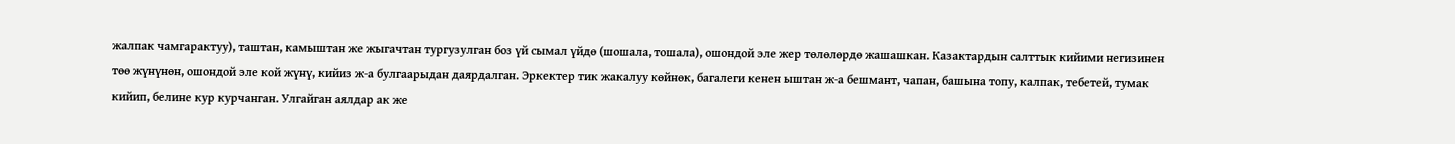жалпак чамгарактуу), таштан, камыштан же жыгачтан тургузулган боз үй сымал үйдө (шошала, тошала), ошондой эле жер төлөлөрдө жашашкан. Казактардын салттык кийими негизинен төө жүнүнөн, ошондой эле кой жүнү, кийиз ж-а булгаарыдан даярдалган. Эркектер тик жакалуу көйнөк, багалеги кенен ыштан ж-а бешмант, чапан, башына топу, калпак, тебетей, тумак кийип, белине кур курчанган. Улгайган аялдар ак же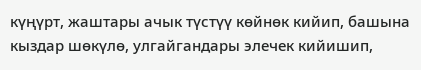күңүрт, жаштары ачык түстүү көйнөк кийип, башына кыздар шөкүлө, улгайгандары элечек кийишип,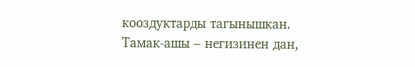кооздуктарды тагынышкан. Тамак-ашы – негизинен дан,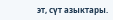эт, сүт азыктары.